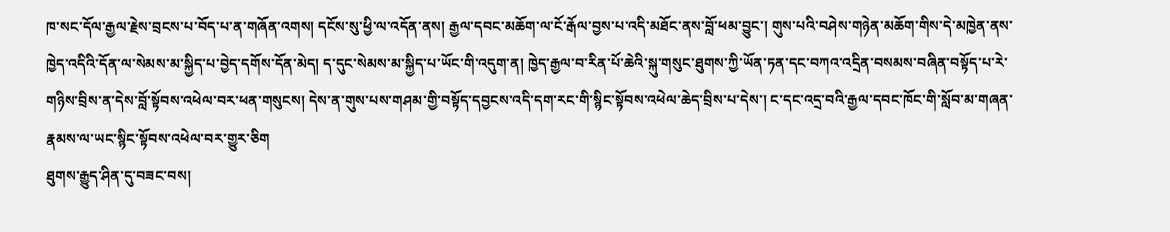ཁ་སང་དོལ་རྒྱལ་རྗེས་བྲངས་པ་བོད་པ་ན་གཞོན་འགས། དངོས་སུ་ཕྱི་ལ་འདོན་ནས། རྒྱལ་དབང་མཆོག་ལ་ངོ་རྒོལ་བྱས་པ་འདི་མཐོང་ནས་བློ་ཕམ་བྱུང་། གུས་པའི་བཤེས་གཉེན་མཆོག་གིས་དེ་མཁྱེན་ནས་ ཁྱེད་འདིའི་དོན་ལ་སེམས་མ་སྐྱིད་པ་བྱེད་དགོས་དོན་མེད། ད་དུང་སེམས་མ་སྐྱིད་པ་ཡོང་གི་འདུག་ན། ཁྱེད་རྒྱལ་བ་རིན་པོ་ཆེའི་སྐུ་གསུང་ཐུགས་ཀྱི་ཡོན་ཏན་དང་བཀའ་འདྲིན་བསམས་བཞིན་བསྟོད་པ་རེ་གཉིས་བྲིས་ན་དེས་བློ་སྟོབས་འཕེལ་བར་ཕན་གསུངས། དེས་ན་གུས་པས་གཤམ་གྱི་བསྟོད་དབྱངས་འདི་དག་རང་གི་སྙིང་སྟོབས་འཕེལ་ཆེད་བྲིས་པ་དེས་། ང་དང་འདྲ་བའི་རྒྱལ་དབང་ཁོང་གི་སློབ་མ་གཞན་རྣམས་ལ་ཡང་སྙིང་སྟོབས་འཕེལ་བར་གྱུར་ཅིག
ཐུགས་རྒྱུད་ཤིན་དུ་བཟང་བས།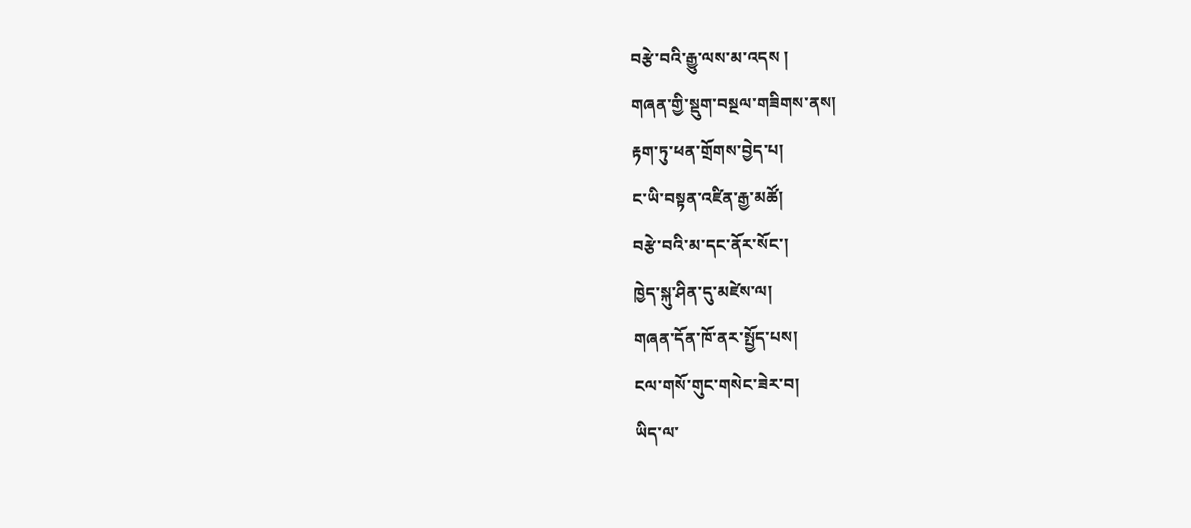བརྩེ་བའི་རྒྱུ་ལས་མ་འདས །
གཞན་གྱི་སྡུག་བསྔལ་གཟིགས་ནས།
རྟག་ཏུ་ཕན་གྲོགས་བྱེད་པ།
ང་ཡི་བསྟན་འཛིན་རྒྱ་མཚོ།
བརྩེ་བའི་མ་དང་ནོར་སོང་།
ཁྱེད་སྐུ་ཤིན་དུ་མཛེས་ལ།
གཞན་དོན་ཁོ་ནར་སྤྱོད་པས།
ངལ་གསོ་གུང་གསེང་ཟེར་བ།
ཡིད་ལ་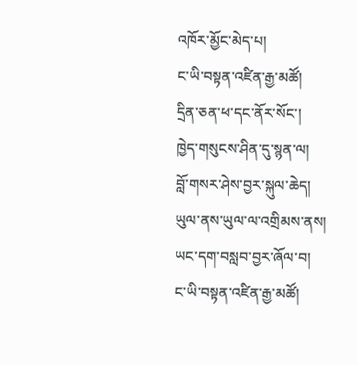འཁོར་མྱོང་མེད་པ།
ང་ཡི་བསྟན་འཛིན་རྒྱ་མཚོ།
དྲིན་ཅན་ཕ་དང་ནོར་སོང་།
ཁྱེད་གསུངས་ཤིན་དུ་སྙན་ལ།
བློ་གསར་ཤེས་བྱར་སྐུལ་ཆེད།
ཡུལ་ནས་ཡུལ་ལ་འགྲིམས་ནས།
ཡང་དག་བསླབ་བྱར་ཞོལ་བ།
ང་ཡི་བསྟན་འཛིན་རྒྱ་མཚོ།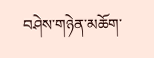བཤེས་གཉེན་མཆོག་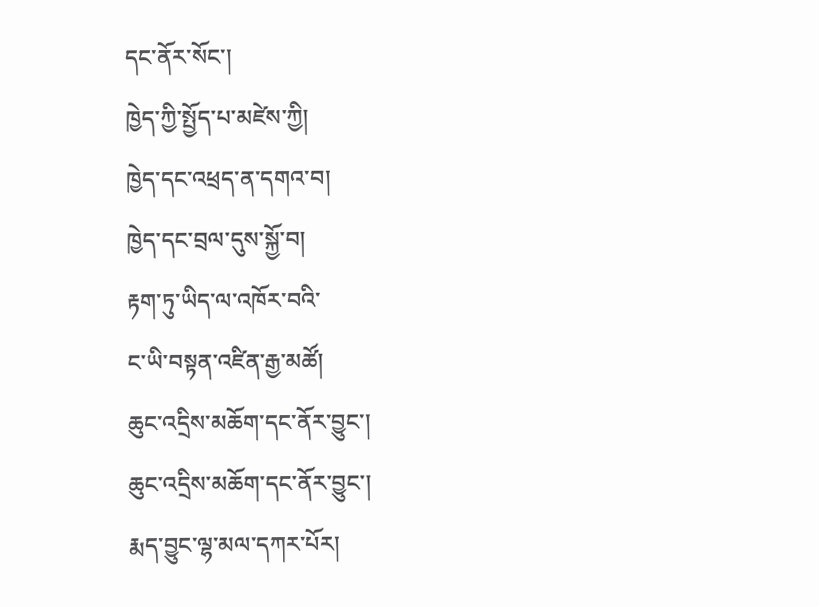དང་ནོར་སོང་།
ཁྱེད་ཀྱི་སྤྱོད་པ་མཛེས་ཀྱི།
ཁྱེད་དང་འཕྲད་ན་དགའ་བ།
ཁྱེད་དང་བྲལ་དུས་སྐྱོ་བ།
རྟག་ཏུ་ཡིད་ལ་འཁོར་བའི་
ང་ཡི་བསྟན་འཛིན་རྒྱ་མཚོ།
ཆུང་འདྲིས་མཆོག་དང་ནོར་བྱུང་།
ཆུང་འདྲིས་མཆོག་དང་ནོར་བྱུང་།
རྨད་བྱུང་ལྷ་མལ་དཀར་པོར།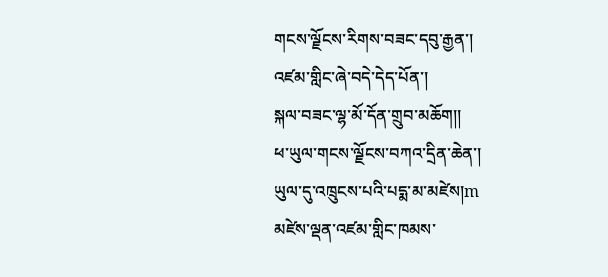གངས་ལྗོངས་རིགས་བཟང་དབུ་རྒྱན་།
འཛམ་གླིང་ཞེ་བདེ་དེད་པོན་།
སྐལ་བཟང་ལྷ་མོ་དོན་གྲུབ་མཆོག།།
ཕ་ཡུལ་གངས་ལྗོངས་བཀའ་དྲིན་ཆེན་།
ཡུལ་དུ་འཁྲུངས་པའི་པདྨ་མ་མཛེས།m
མཛེས་ལྡན་འཛམ་གླིང་ཁམས་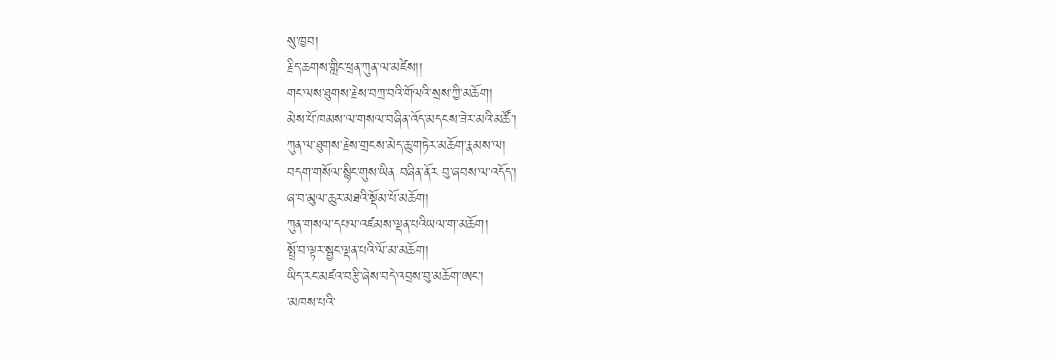སུ་ཁྱབ།
རྗིད་ཆགས་གླིང་ཕྲན་ཀུན་ལ་མཛེས།།
གང་ལས་ཐུགས་རྗེས་བཀྲ་བའི་གོལའི་སྲས་ཀྱི་མཆོག།
མེས་པོ་ཁམས་ལ་གསལ་བཞིན་འོད་མདངས་ཟེར་མའི་མཚོ་།
ཀུན་ལ་ཐུགས་རྗེས་གྲངས་མེད་ཆུ་གཏེར་མཆོག་རྣམས་ལ།
བདག་གསོལ་སྙིང་གུས་ཡིན བཞིན་ནོར བུ་ཞབས་ལ་འདོད་།
ཞ་བ་མུལ་ཆུར་མཐའི་སྡོམ་པོ་མཆོག།
ཀུན་གསལ་དཔལ་འཛམས་ལྡན་པའིཡལ་ག་མཆོག།
སྤྲོ་བ་ལྟར་སྦྱང་ལྡན་པའི་ལོ་མ་མཆོག།
ཡིད་རང་མཛའ་བརྩི་ཞེས་བདེ་འབྲས་བུ་མཆོག་ཨང་།
་མཁས་པའི་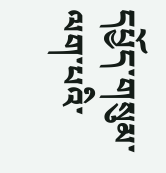དཔྱོད་གསུམ་ལག་པའི་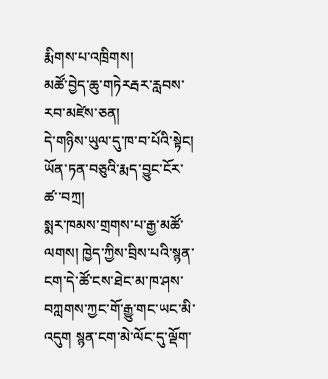རྨིགས་པ་འཁྲིགས།
མཚོ་བྱེད་ཆུ་གཏེརརྦར་རླབས་རབ་མཛེས་ཅན།
དེ་གཉིས་ཡུལ་དུ་ཁ་བ་པོའི་སྟེང།
ཡོན་ཏན་བཅུའི་རྨད་བྱུང་ངོར་ཚ་་བཀྲ།
སྨར་ཁམས་གྲགས་པ་རྒྱ་མཚོ་ལགས། ཁྱེད་ཀྱིས་བྲིས་པའི་སྙན་ངག་དེ་ཚོ་ངས་ཐེང་མ་ཁ་ཤས་བཀླགས་ཀྱང་གོ་རྒྱུ་གང་ཡང་མི་འདུག སྙན་ངག་མེ་ལོང་དུ་ལྡོག་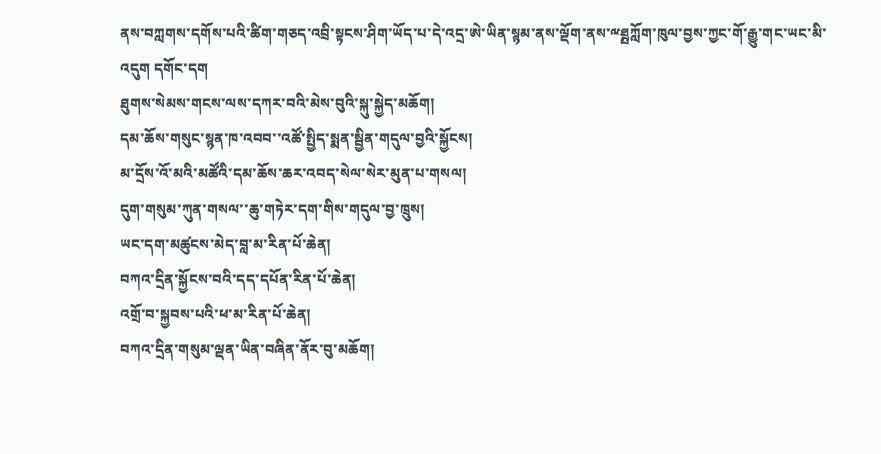ནས་བཀླགས་དགོས་པའི་ཚིག་གཅད་འབྲི་སྟངས་ཤིག་ཡོད་པ་དེ་འདྲ་ཨེ་ཡིན་སྙམ་ནས་ལྡོག་ནས་ྋཐྲྤཀློག་ཁུལ་བྱས་ཀྱང་གོ་རྒྱུ་གང་ཡང་མི་འདུག དགོང་དག
ཐུགས་སེམས་གངས་ལས་དཀར་བའི་མེས་བུའི་སྐུ་སྐྱེད་མཆོག།
དམ་ཆོས་གསུང་སྙན་ཁ་འབབ་་འཚོ་སྤྱིད་སྨན་སྦྱིན་གདུལ་བྱའི་སྐྱོངས།
མ་དྲོས་འོ་མའི་མཚོའི་དམ་ཆོས་ཆར་འབད་སེལ་སེར་མུན་པ་གསལ།
དུག་གསུམ་ཀུན་གསལ་་ཆུ་གཏེར་དག་གིས་གདུལ་བྱ་ཁྲུས།
ཡང་དག་མཚུངས་མེད་བླ་མ་རིན་པོ་ཆེན།
བཀའ་དྲིན་སྐྱོངས་བའི་དད་དཔོན་རིན་པོ་ཆེན།
འགྲོ་བ་སྐྱབས་པའི་ཕ་མ་རིན་པོ་ཆེན།
བཀའ་དྲིན་གསུམ་ལྡན་ཡིན་བཞིན་ནོར་བུ་མཆོག།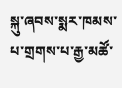སྐུ་ཞབས་སྨར་ཁམས་པ་གྲགས་པ་རྒྱ་མཚོ་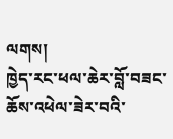ལགས།
ཁྱེད་རང་ཕལ་ཆེར་བློ་བཟང་ཆོས་འཕེལ་ཟེར་བའི་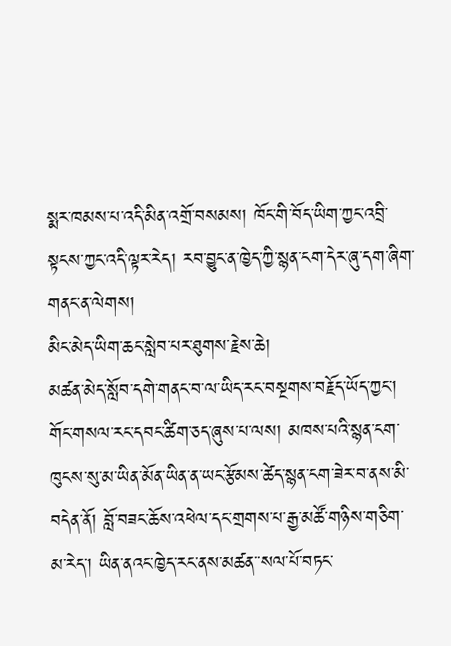སྨར་ཁམས་པ་འདི་མིན་འགྲོ་བསམས། ཁོང་གི་བོད་ཡིག་ཀྱང་འབྲི་སྟངས་ཀྱང་འདི་ལྟར་རེད། རབ་བྱུང་ན་ཁྱེད་ཀྱི་སྙན་ངག་དེར་ཞུ་དག་ཞིག་གནང་ན་ལེགས།
མིང་མེད་ཡིག་ཆང་སླེབ་པར་ཐུགས་རྗེས་ཆེ།
མཚན་མེད་སློབ་དགེ་གནང་བ་ལ་ཡིད་རང་བསྔགས་བརྗོད་ཡོད་ཀྱང་།
གོང་གསལ་རང་དབང་ཚིག་ཅད་ཞུས་པ་ལས། མཁས་པའི་སྙན་ངག་ཁུངས་སུ་མ་ཡིན་མོན་ཡིན་ན་ཡང་རྩོམས་ཚེད་སྙན་ངག་ཟེར་བ་ནས་མི་བདེན་ནོ། བློ་བཟང་ཆོས་འཕེལ་དང་གྲགས་པ་རྒྱ་མཚོ་གཉིས་གཅིག་
མ་རེད་། ཡིན་ནའང་ཁྱེད་རང་ནས་མཚན་་སལ་པོ་བཏང་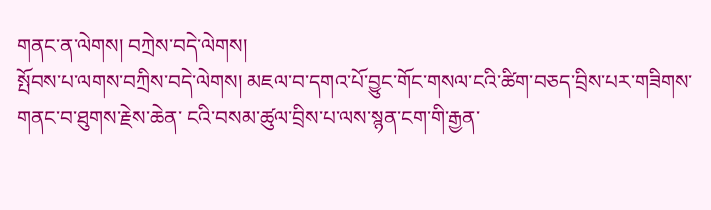གནང་ན་ལེགས། བཀྲེས་བདེ་ལེགས།
སྤོབས་པ་ལགས་བཀྲིས་བདེ་ལེགས། མཇལ་བ་དགའ་པོ་བྱུང་གོང་གསལ་ངའི་ཚིག་བཅད་བྲིས་པར་གཟིགས་གནང་བ་ཐུགས་རྗེས་ཆེན་ ངའི་བསམ་ཚུལ་བྲིས་པ་ལས་སྙན་ངག་གི་རྒྱན་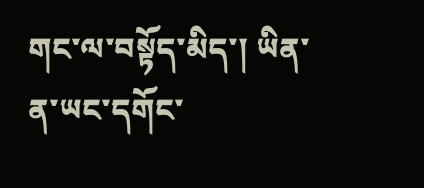གང་ལ་བསྟོད་མིད་། ཡིན་ན་ཡང་དགོང་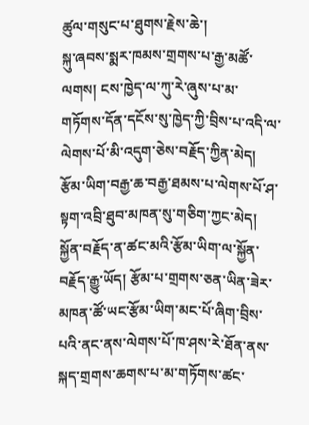ཚུལ་གསུང་པ་ཐུགས་རྗེས་ཆེ་།
སྐུ་ཞབས་སྨར་ཁམས་གྲགས་པ་རྒྱ་མཚོ་ལགས། ངས་ཁྱེད་ལ་ཀུ་རེ་ཞུས་པ་མ་གཏོགས་དོན་དངོས་སུ་ཁྱེད་ཀྱི་བྲིས་པ་འདི་ལ་ལེགས་པོ་མི་འདུག་ཅེས་བརྗོད་ཀྱིན་མེད། རྩོམ་ཡིག་བརྒྱ་ཆ་བརྒྱ་ཐམས་པ་ལེགས་པོ་ཤ་སྟག་འབྲི་ཐུབ་མཁན་སུ་གཅིག་ཀྱང་མེད། སྐྱོན་བརྗོད་ན་ཚང་མའི་རྩོམ་ཡིག་ལ་སྐྱོན་བརྗོད་རྒྱུ་ཡོད། རྩོམ་པ་གྲགས་ཅན་ཡིན་ཟེར་མཁན་ཚོ་ཡང་རྩོམ་ཡིག་མང་པོ་ཞིག་བྲིས་པའི་ནང་ནས་ལེགས་པོ་ཁ་ཤས་རེ་ཐོན་ནས་སྐད་གྲགས་ཆགས་པ་མ་གཏོགས་ཚང་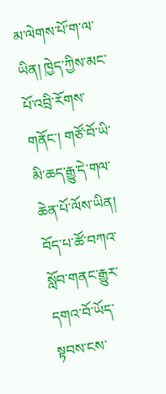མ་ལེགས་པོ་ག་ལ་ཡིན། ཁྱེད་ཀྱིས་མང་པོ་འབྲི་རོགས་གནོང་། གཙོ་བོ་ཡི་མི་ཆད་རྒྱུ་དེ་གལ་ཆེན་པོ་ལོས་ཡིན། བོད་པ་ཚོ་བཀའ་སློབ་གནང་རྒྱུར་དགའ་བོ་ཡོད་སྟབས་ངས་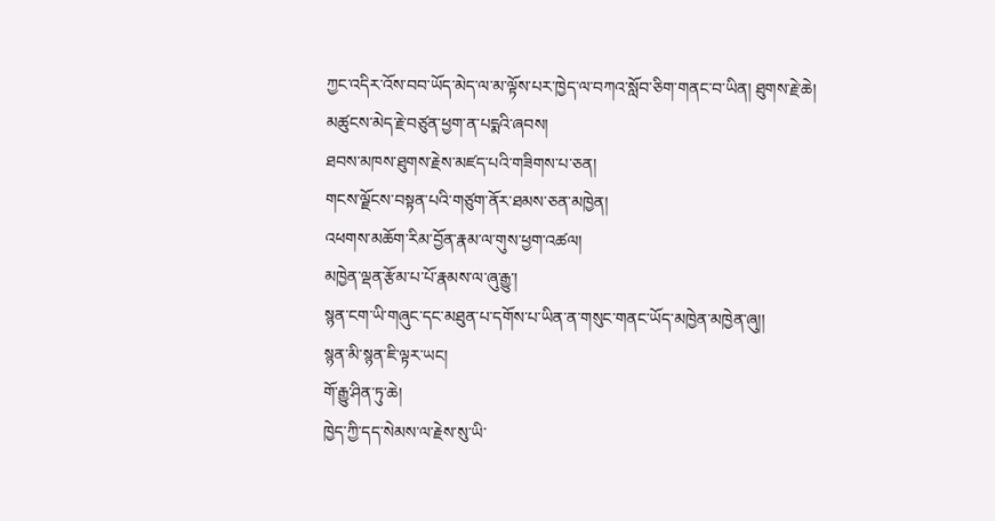ཀྱང་འདིར་འོས་བབ་ཡོད་མེད་ལ་མ་ལྟོས་པར་ཁྱེད་ལ་བཀའ་སློབ་ཅིག་གནང་བ་ཡིན། ཐུགས་རྗེ་ཆེ།
མཚུངས་མེད་རྗེ་བཙུན་ཕྱག་ན་པདྨའི་ཞབས།
ཐབས་མཁས་ཐུགས་རྗེས་མཛད་པའི་གཟིགས་པ་ཅན།
གངས་ལྗོངས་བསྟན་པའི་གཙུག་ནོར་ཐམས་ཅན་མཁྱེན།
འཕགས་མཆོག་རིམ་བྱོན་རྣམ་ལ་གུས་ཕྱག་འཚལ།
མཁྱེན་ལྡན་རྩོམ་པ་པོ་རྣམས་ལ་ཞུ་རྒྱུ་།
སྙན་ངག་ཡི་གཞུང་དང་མཐུན་པ་དགོས་པ་ཡིན་ན་གསུང་གནང་ཡོད་མཁྱེན་མཁྱེན་ཞུ།།
སྙན་མི་སྙན་ཇི་ལྟར་ཡང།
གོ་རྒྱུ་ཤིན་ཏུ་ཆེ།
ཁྱེད་ཀྱི་དད་སེམས་ལ་རྗེས་སུ་ཡི་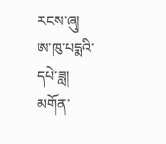རངས་ཞུ།
ཨ་ཁུ་པདྨའི་དཔེ་ཟླ།
མགོན་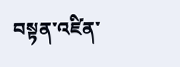བསྟན་འཛིན་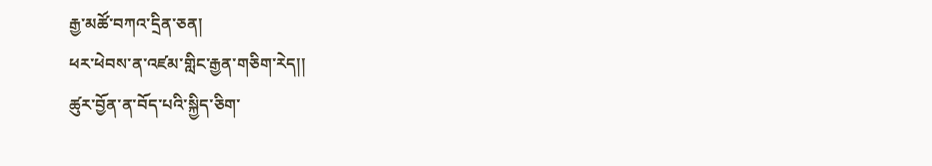རྒྱ་མཚོ་བཀའ་དྲིན་ཅན།
ཕར་ཕེབས་ན་འཛམ་གླིང་རྒྱན་གཅིག་རེད།།
ཚུར་བྱོན་ན་བོད་པའི་སྐྱིད་ཅིག་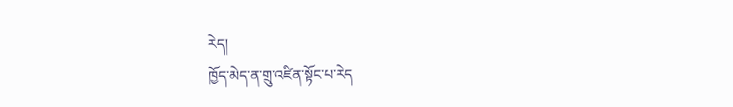རེད།
ཁྱོད་མེད་ན་གྲུ་འཛིན་སྟོང་པ་རེད